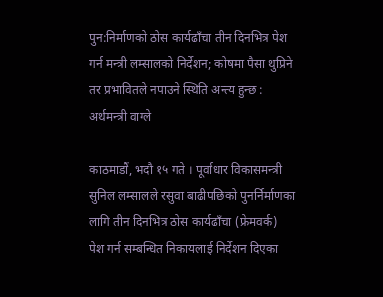पुन:निर्माणको ठोस कार्यढाँचा तीन दिनभित्र पेश गर्न मन्त्री लम्सालको निर्देशन; कोषमा पैसा थुप्रिने तर प्रभावितले नपाउने स्थिति अन्त्य हुन्छ : अर्थमन्त्री वाग्ले

काठमाडौं, भदौ १५ गते । पूर्वाधार विकासमन्त्री सुनिल लम्सालले रसुवा बाढीपछिको पुनर्निर्माणका लागि तीन दिनभित्र ठोस कार्यढाँचा (फ्रेमवर्क) पेश गर्न सम्बन्धित निकायलाई निर्देशन दिएका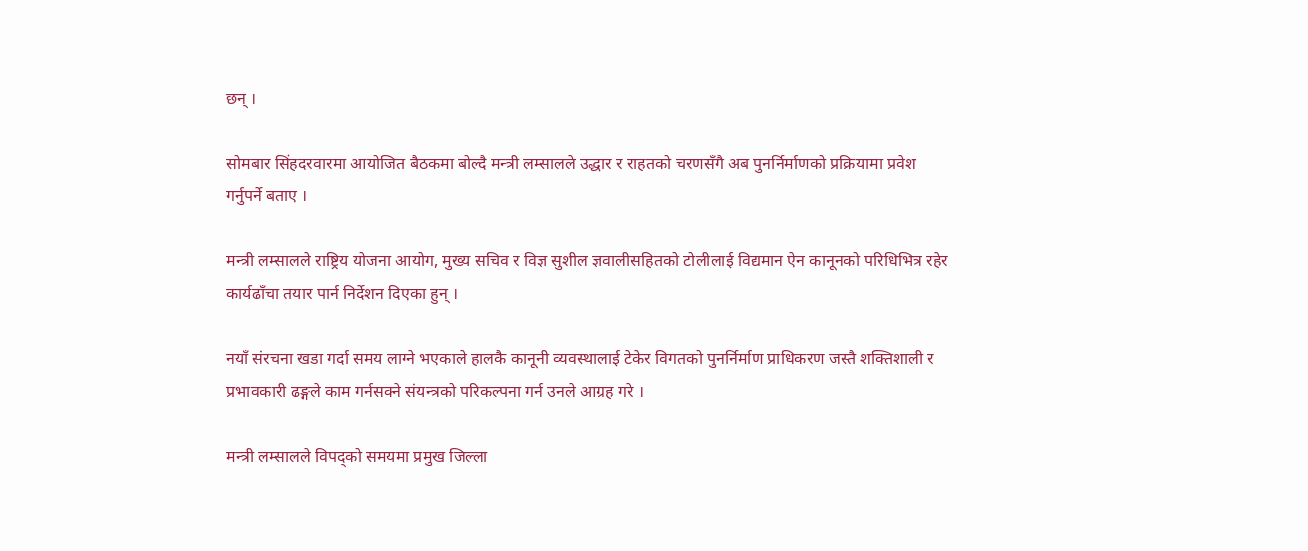छन् ।

सोमबार सिंहदरवारमा आयोजित बैठकमा बोल्दै मन्त्री लम्सालले उद्धार र राहतको चरणसँगै अब पुनर्निर्माणको प्रक्रियामा प्रवेश गर्नुपर्ने बताए ।

मन्त्री लम्सालले राष्ट्रिय योजना आयोग, मुख्य सचिव र विज्ञ सुशील ज्ञवालीसहितको टोलीलाई विद्यमान ऐन कानूनको परिधिभित्र रहेर कार्यढाँचा तयार पार्न निर्देशन दिएका हुन् ।

नयाँ संरचना खडा गर्दा समय लाग्ने भएकाले हालकै कानूनी व्यवस्थालाई टेकेर विगतको पुनर्निर्माण प्राधिकरण जस्तै शक्तिशाली र प्रभावकारी ढङ्गले काम गर्नसक्ने संयन्त्रको परिकल्पना गर्न उनले आग्रह गरे ।

मन्त्री लम्सालले विपद्को समयमा प्रमुख जिल्ला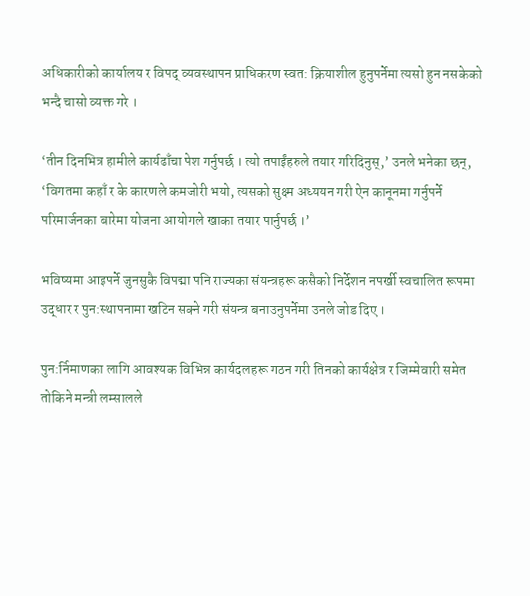अधिकारीको कार्यालय र विपद् व्यवस्थापन प्राधिकरण स्वत: क्रियाशील हुनुपर्नेमा त्यसो हुन नसकेको भन्दै चासो व्यक्त गरे ।

‘तीन दिनभित्र हामीले कार्यढाँचा पेश गर्नुपर्छ । त्यो तपाईंहरुले तयार गरिदिनुस्,’ उनले भनेका छन्, ‘विगतमा कहाँ र के कारणले कमजोरी भयो, त्यसको सुक्ष्म अध्ययन गरी ऐन कानूनमा गर्नुपर्ने परिमार्जनका बारेमा योजना आयोगले खाका तयार पार्नुपर्छ ।’

भविष्यमा आइपर्ने जुनसुकै विपद्मा पनि राज्यका संयन्त्रहरू कसैको निर्देशन नपर्खी स्वचालित रूपमा उद्धार र पुन:स्थापनामा खटिन सक्ने गरी संयन्त्र बनाउनुपर्नेमा उनले जोड दिए ।

पुन:र्निमाणका लागि आवश्यक विभिन्न कार्यदलहरू गठन गरी तिनको कार्यक्षेत्र र जिम्मेवारी समेत तोकिने मन्त्री लम्सालले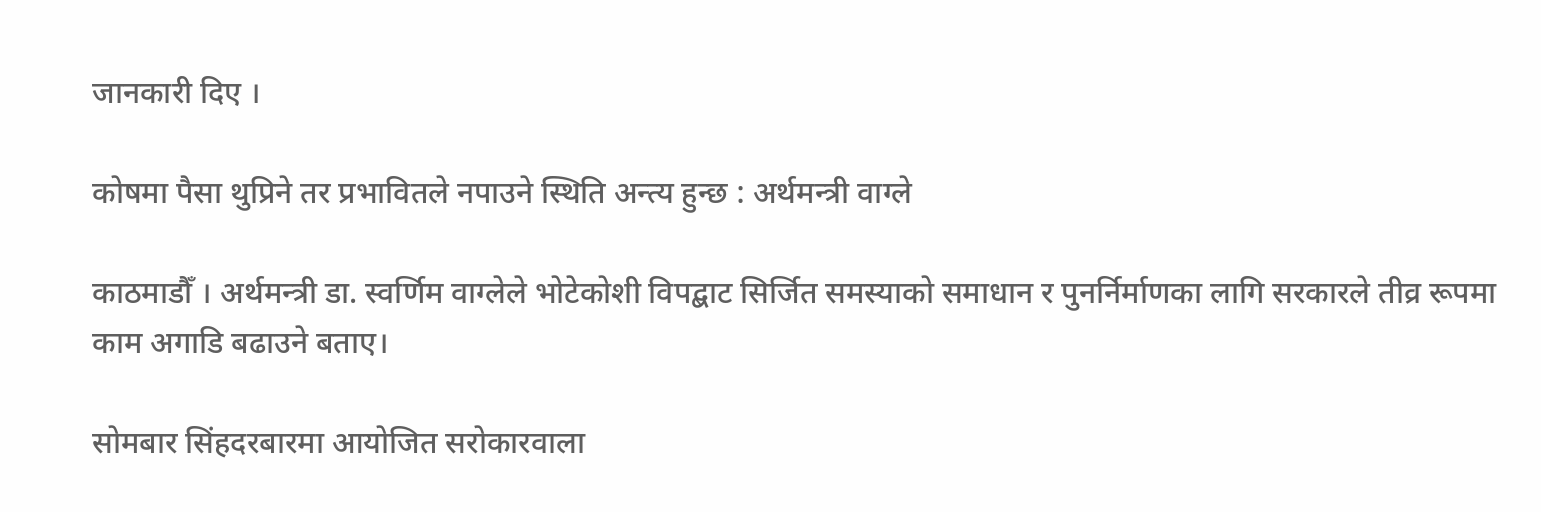जानकारी दिए ।

कोषमा पैसा थुप्रिने तर प्रभावितले नपाउने स्थिति अन्त्य हुन्छ : अर्थमन्त्री वाग्ले

काठमाडौँ । अर्थमन्त्री डा. स्वर्णिम वाग्लेले भोटेकोशी विपद्बाट सिर्जित समस्याको समाधान र पुनर्निर्माणका लागि सरकारले तीव्र रूपमा काम अगाडि बढाउने बताए।

सोमबार सिंहदरबारमा आयोजित सरोकारवाला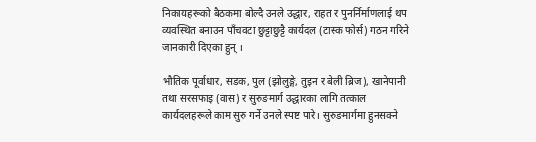निकायहरूको बैठकमा बोल्दै उनले उद्धार, राहत र पुनर्निर्माणलाई थप व्यवस्थित बनाउन पाँचवटा छुट्टाछुट्टै कार्यदल (टास्क फोर्स) गठन गरिने जानकारी दिएका हुन् ।

भौतिक पूर्वाधार, सडक, पुल (झोलुङ्गे, तुइन र बेली ब्रिज), खानेपानी तथा सरसफाइ (वास) र सुरुङमार्ग उद्धारका लागि तत्काल कार्यदलहरूले काम सुरु गर्ने उनले स्पष्ट पारे। सुरुङमार्गमा हुनसक्ने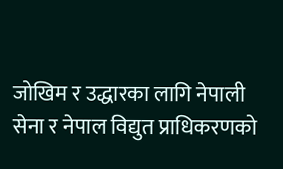जोखिम र उद्धारका लागि नेपाली सेना र नेपाल विद्युत प्राधिकरणको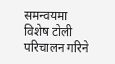समन्वयमा विशेष टोली परिचालन गरिने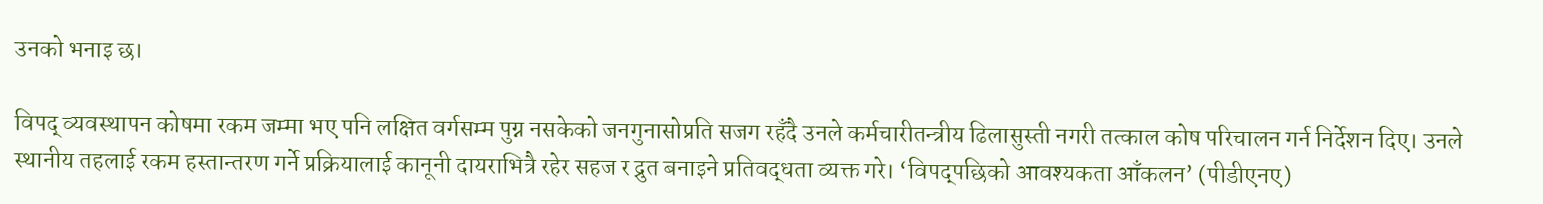उनको भनाइ छ।

विपद् व्यवस्थापन कोषमा रकम जम्मा भए पनि लक्षित वर्गसम्म पुग्न नसकेको जनगुनासोप्रति सजग रहँदै उनले कर्मचारीतन्त्रीय ढिलासुस्ती नगरी तत्काल कोष परिचालन गर्न निर्देशन दिए। उनले स्थानीय तहलाई रकम हस्तान्तरण गर्ने प्रक्रियालाई कानूनी दायराभित्रै रहेर सहज र द्रुत बनाइने प्रतिवद्धता व्यक्त गरे। ‘विपद्पछिको आवश्यकता आँकलन’ (पीडीएनए)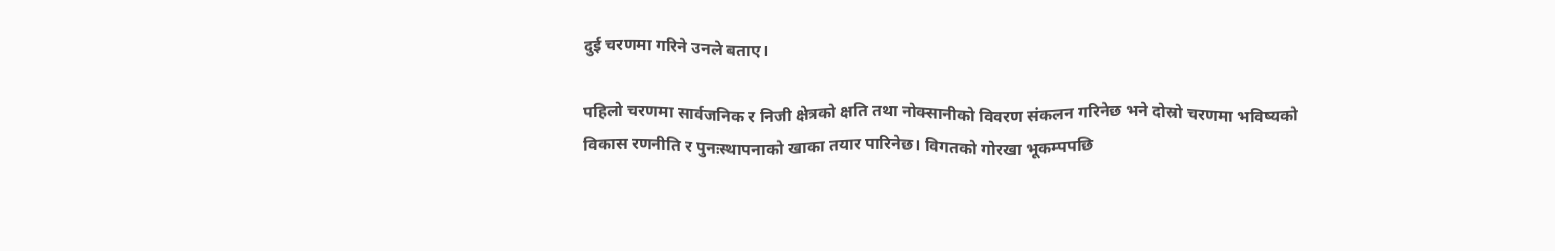दुई चरणमा गरिने उनले बताए।

पहिलो चरणमा सार्वजनिक र निजी क्षेत्रको क्षति तथा नोक्सानीको विवरण संकलन गरिनेछ भने दोस्रो चरणमा भविष्यको विकास रणनीति र पुनःस्थापनाको खाका तयार पारिनेछ। विगतको गोरखा भूकम्पपछि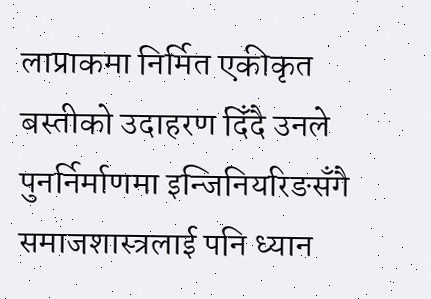लाप्राकमा निर्मित एकीकृत बस्तीको उदाहरण दिँदै उनले पुनर्निर्माणमा इन्जिनियरिङसँगै समाजशास्त्रलाई पनि ध्यान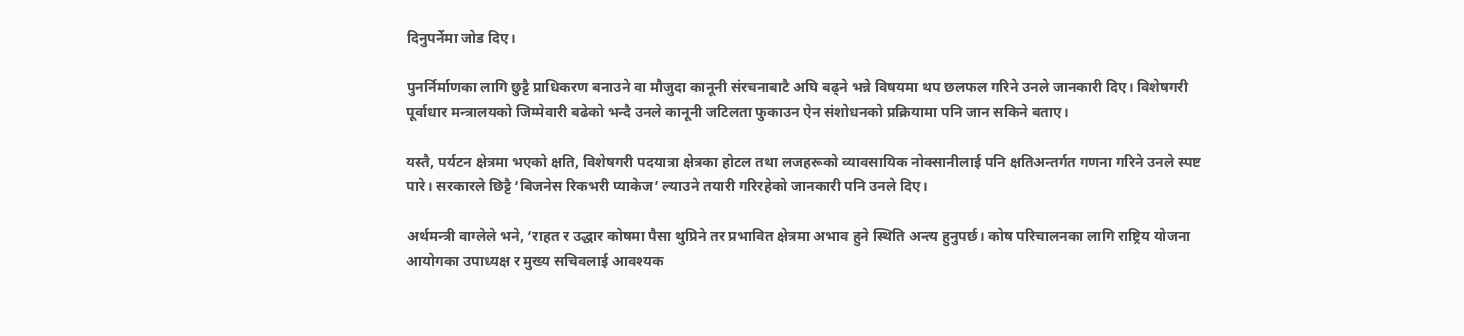दिनुपर्नेमा जोड दिए।

पुनर्निर्माणका लागि छुट्टै प्राधिकरण बनाउने वा मौजुदा कानूनी संरचनाबाटै अघि बढ्ने भन्ने विषयमा थप छलफल गरिने उनले जानकारी दिए। विशेषगरी पूर्वाधार मन्त्रालयको जिम्मेवारी बढेको भन्दै उनले कानूनी जटिलता फुकाउन ऐन संशोधनको प्रक्रियामा पनि जान सकिने बताए।

यस्तै, पर्यटन क्षेत्रमा भएको क्षति, विशेषगरी पदयात्रा क्षेत्रका होटल तथा लजहरूको व्यावसायिक नोक्सानीलाई पनि क्षतिअन्तर्गत गणना गरिने उनले स्पष्ट पारे। सरकारले छिट्टै ‘बिजनेस रिकभरी प्याकेज’ ल्याउने तयारी गरिरहेको जानकारी पनि उनले दिए।

अर्थमन्त्री वाग्लेले भने, ‘राहत र उद्धार कोषमा पैसा थुप्रिने तर प्रभावित क्षेत्रमा अभाव हुने स्थिति अन्त्य हुनुपर्छ। कोष परिचालनका लागि राष्ट्रिय योजना आयोगका उपाध्यक्ष र मुख्य सचिवलाई आवश्यक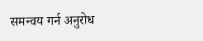समन्वय गर्न अनुरोध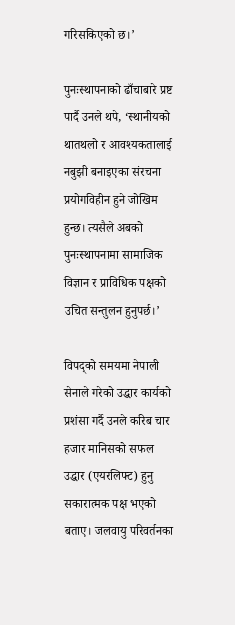गरिसकिएको छ।’

पुनःस्थापनाको ढाँचाबारे प्रष्ट पार्दै उनले थपे, ‘स्थानीयको थातथलो र आवश्यकतालाई नबुझी बनाइएका संरचना प्रयोगविहीन हुने जोखिम हुन्छ। त्यसैले अबको पुनःस्थापनामा सामाजिक विज्ञान र प्राविधिक पक्षको उचित सन्तुलन हुनुपर्छ।’

विपद्को समयमा नेपाली सेनाले गरेको उद्धार कार्यको प्रशंसा गर्दै उनले करिब चार हजार मानिसको सफल उद्धार (एयरलिफ्ट) हुनु सकारात्मक पक्ष भएको बताए। जलवायु परिवर्तनका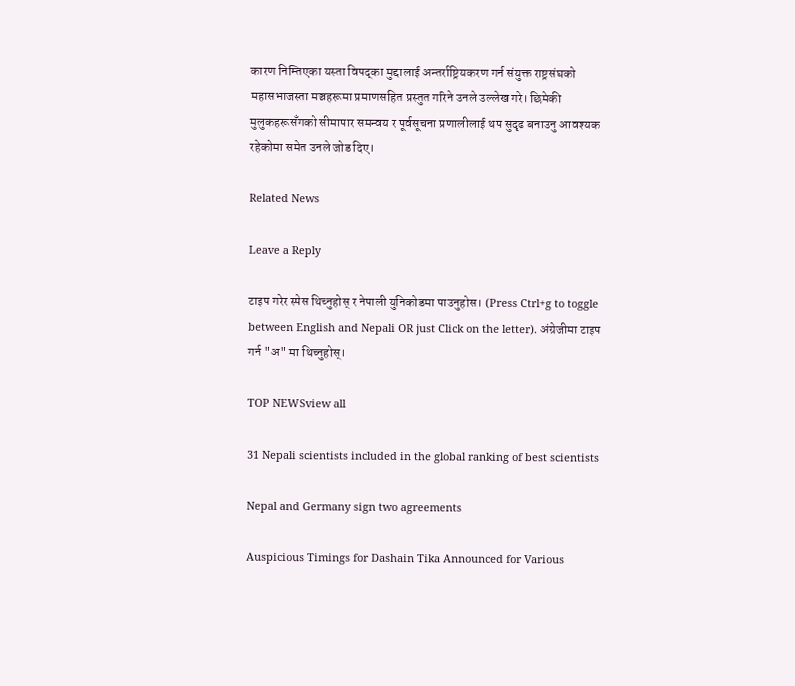कारण निम्तिएका यस्ता विपद्का मुद्दालाई अन्तर्राष्ट्रियकरण गर्न संयुक्त राष्ट्रसंघको महासभाजस्ता मञ्चहरूमा प्रमाणसहित प्रस्तुत गरिने उनले उल्लेख गरे। छिमेकी मुलुकहरूसँगको सीमापार समन्वय र पूर्वसूचना प्रणालीलाई थप सुदृढ बनाउनु आवश्यक रहेकोमा समेत उनले जोड दिए।

Related News

Leave a Reply

टाइप गरेर स्पेस थिच्नुहोस् र नेपाली युनिकोडमा पाउनुहोस। (Press Ctrl+g to toggle between English and Nepali OR just Click on the letter). अंग्रेजीमा टाइप गर्न "अ" मा थिच्नुहोस्।

TOP NEWSview all

31 Nepali scientists included in the global ranking of best scientists

Nepal and Germany sign two agreements

Auspicious Timings for Dashain Tika Announced for Various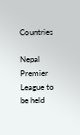Countries

Nepal Premier League to be held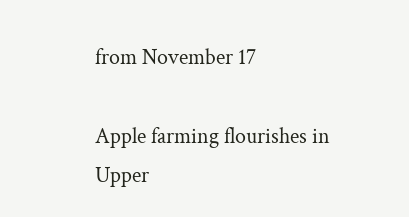from November 17

Apple farming flourishes in Upper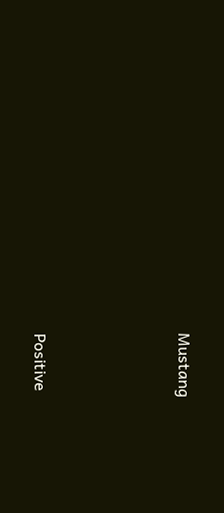Mustang




Positive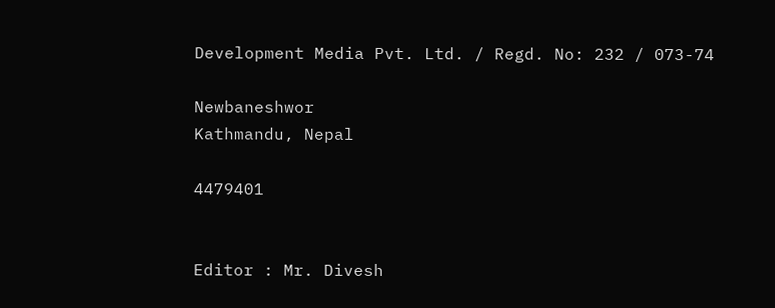Development Media Pvt. Ltd. / Regd. No: 232 / 073-74

Newbaneshwor
Kathmandu, Nepal

4479401


Editor : Mr. Divesh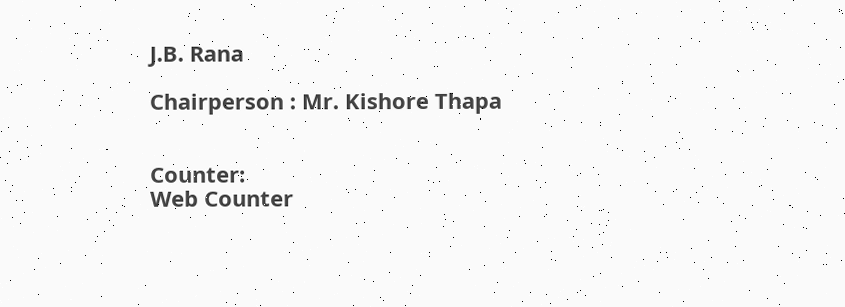J.B. Rana

Chairperson : Mr. Kishore Thapa


Counter:
Web Counter